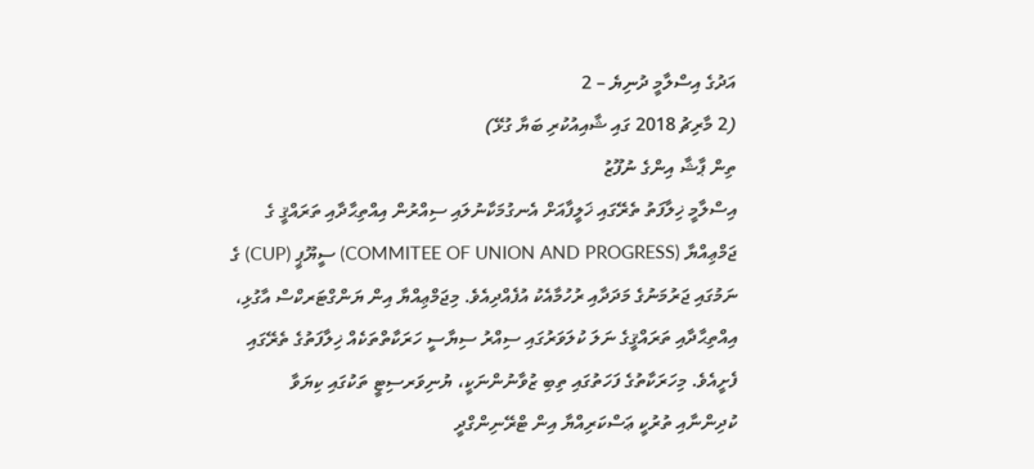އަދުގެ އިސްލާމީ ދުނިޔެ – 2
(2 މާރިޗު 2018 ގައި ޝާއިއުކުރި ބަޔާ ގުޅޭ)
ތިން ޕާޝާ އިންގެ ނުފޫޒު
އިސްލާމީ ޚިލާފަތު ތެރޭގައި ޚަލީފާއަށް އެނގުމަކާނުލައި ސިއްރުން އިއްތިޙާދާއި ތަރައްޤީ ގެ ޖަމްޢިއްޔާ (COMMITEE OF UNION AND PROGRESS) ސީޔޫޕީ (CUP) ގެ ނަމުގައި ޖަރުމަނުގެ މަދަދާއި ރުހުމާއެކު އުފެއްދިއެވެ. މިޖަމްޢިއްޔާ އިން ޔަންގްޓަރކްސް އާގުޅި، އިއްތިޙާދާއި ތަރައްޤީގެ ނަލަ ކުލަވަރުގައި ސިއްރު ސިޔާސީ ހަރަކާތްތަކެއް ޚިލާފަތުގެ ތެރޭގައި ފެށީއެވެ. މިހަރަކާތުގެ ފަހަތުގައި ތިބި ޒުވާނުންނަކީ، ޔުނިވަރސިޓީ ތަކުގައި ކިޔަވާ ކުދިންނާއި ތުރުކީ ޢަސްކަރިއްޔާ އިން ޓްރޭނިންގްދީ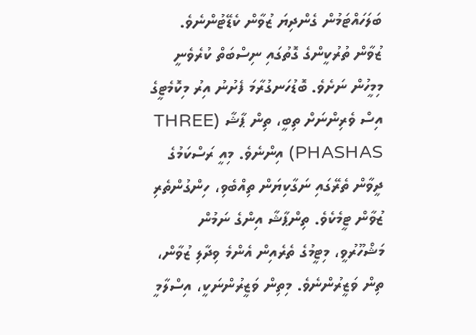ބަލަހައްޓަމުން ގެންދިޔަ ޒުވާން ކެޑޭޓުންނެވެ. ޒުވާން ތުރުކީންގެ ގޮތުގައި ނިސްބަތް ކުރެވެނީ މިމީހުން ނަށެވެ. ބޮޑުހަނގުރާމަ ފެށުނު އިރު މިކޮމެޓީގެ އިސް ވެރިންނަށް ތިބީ، ތިން ޕާޝާ (THREE PHASHAS) އިންނެވެ. މިއީ ރަސްކަމުގެ ދީވާން ތެރޭގައި ނަގާކިޔަން ތިއްބެވި، ހިންގުންތެރި ޒުވާން ޓީމެކެވެ. ތިންޕާޝާ އިންގެ ނަމުން މަޝްހޫރުވީ، މިޓީމުގެ ތެރެއިން އެންމެ ވިދާލި ޒުވާން، ތިން ވަޒީރުންނެވެ. މިތިން ވަޒީރުންނަކީ، އިސްލާމީ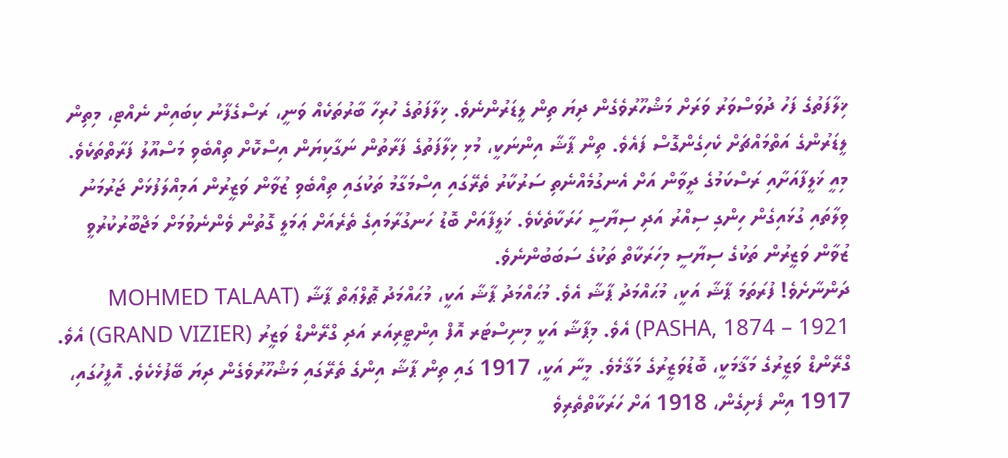ޚިލާފަތުގެ ފަހު ދުވަސްވަރު ވަރަށް މަޝްހޫރުވެގެން ދިޔަ ތިން ލީޑަރުންނެވެ. ޚިލާފަތުގެ ހުރިހާ ބާރުތަކެއް ވަނީ، ރަސްގެފާނު ކިބައިން ނެއްޓި، މިތިން ލީޑަރުންގެ އަތްމައްޗަށް ކެހިގެންގޮސް ފައެވެ. ތިން ޕާޝާ އިންނަކީ، މުޅި ޚިލާފަތުގެ ފަރާތުން ނަގާކިޔަން އިސްކޮށް ތިއްބެވި މަސްއޫލު ފަރާތްތަކެވެ. މިއީ ޚަލީފާއަށާއި ރަސްކަމުގެ ދީވާން އަށް އެނގުމެއްނެތި ސަރުކާރު ތެރޭގައި އިސްމަގާމު ތަކުގައި ތިއްބެވި ޒުވާން ވަޒީރުން އަމިއްލަފުޅަށް ޖަރުމަނު ވިލާތައި ގުޅައިގެން ހިންގި ސިއްރު އަދި ސިޔާސީ ހަރަކާތެކެވެ. ޚަލީފާއަށް ބޮޑު ހަނގުރާމައިގެ ތެރެއަށް ޢަމަލީ ގޮތުން ވެންނެވުމަށް މަޖްބޫރުކުރުވީ ޒުވާން ވަޒީރުން ތަކުގެ ސިޔާސީ މިހަރަކާތް ތަކުގެ ސަބަބުންނެވެ.
ދަންނާށެވެ! ފުރަތަމަ ޕާޝާ އަކީ، މުޙައްމަދު ޕާޝާ އެވެ. މުޙައްމަދު ޕާޝާ އަކީ، މުޙައްމަދު ޠޮލްޢަތް ޕާޝާ (MOHMED TALAAT PASHA, 1874 – 1921) އެވެ. މިޕާޝާ އަކީ މިނިސްޓަރ އޮފް އިންޓީރިއަރ އަދި ގްރޭންޑް ވަޒީރު (GRAND VIZIER) އެވެ. ގްރޭންޑް ވަޒީރުގެ މަޤާމަކީ، ބޮޑުވަޒީރުގެ މަޤާމެވެ. މީނާ އަކީ، 1917 ގައި ތިން ޕާޝާ އިންގެ ތެރޭގައި މަޝްހޫރުވެގެން ދިޔަ ބޭފުޅެކެވެ. އޮފީހުގައި، 1917 އިން ފެށިގެން، 1918 އަށް ހަރަކާތްތެރިވެ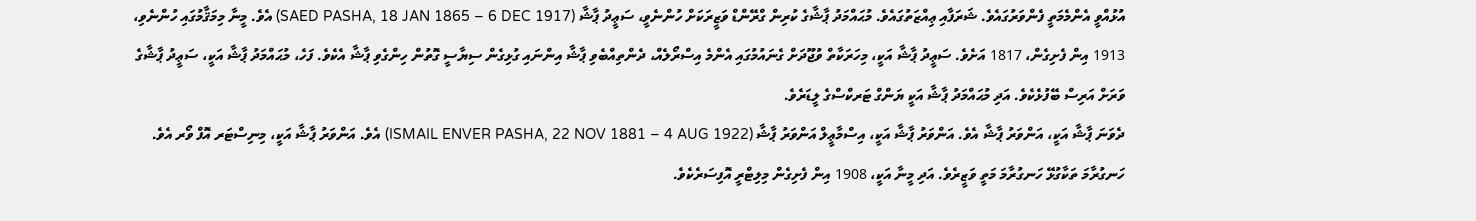އުޅުއްވީ އެންމެމަތީ ފެންވަރުގައެވެ. ޝަރަފާއި ޢިއްޒަތުގައެވެ. މުޙައްމަދު ޕާޝާގެ ކުރިން ގްރޭންޑް ވަޒީރަކަށް ހުންނެވީ، ސަޢީދު ޕާޝާ (SAED PASHA, 18 JAN 1865 – 6 DEC 1917) އެވެ. މީނާ މިމަޤާމުގައި ހުންނެވި، 1913 އިން ފެށިގެން، 1817 އަށެވެ. ސަޢީދު ޕާޝާ އަކީ، މިހަރަކާތް ވުޖޫދަށް ގެނައުމުގައި އެންމެ އިސްރޯލެއް، ދެންތިއްބެވި ޕާޝާ އިންނައި ގުޅިގެން ސިޔާސީ ގޮތުން ހިންގެވި ޕާޝާ އެކެވެ. ފަހެ، މުޙައްމަދު ޕާޝާ އަކީ، ސަޢީދު ޕާޝާގެ ވަރަށް އަރިސް ބޭފުޅެކެވެ. އަދި މުޙައްމަދު ޕާޝާ އަކީ ޔަންގް ޓަރކްސްގެ ލީޑަރެވެ.
ދެވަނަ ޕާޝާ އަކީ، އަންވަރު ޕާޝާ އެވެ. އަންވަރު ޕާޝާ އަކީ، އިސްމާޢީލް އަންވަރު ޕާޝާ (ISMAIL ENVER PASHA, 22 NOV 1881 – 4 AUG 1922) އެވެ. އަންވަރު ޕާޝާ އަކީ، މިނިސްޓަރ އޮފް ވޯރ އެވެ. ހަނގުރާމަ ތަކާގުޅޭ ހަނގުރާމަ މަތީ ވަޒީރެވެ. އަދި މީނާ އަކީ، 1908 އިން ފެށިގެން މިލިޓްރީ އޮފިސަރެކެވެ.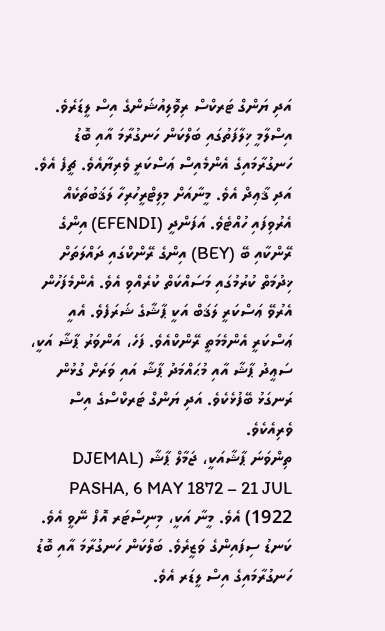އަދި ޔަންގް ޓަރކްސް ރިވޮލިއުޝަންގެ އިސް ލީޑަރެވެ. އިސްލާމީ ޚިލާފަތުގައި ބަލްކަން ހަނގުރާމަ އާއި ބޮޑު ހަނގުރާމައިގެ އެންމެއިސް ޢަސްކަރީ ވެރިޔާއެވެ. ޗީފެ އެވެ. އަދި ޤާޢިދް އެވެ. މީނާއަށް މިލިޓްރީހުރިހާ ލަޤަބުތަކެއް އެރުވިފައި ހުއްޓެވެ. އަފަންދީ (EFENDI) އިންގެ ރޭންކާއި ބޭ (BEY) އިންގެ ރޭންކްގައި ދައްލަތަށް ޚިދުމަތް ކުރުމުގައި މަސައްކަތް ކުރެއްވި އެވެ. އެންމެފަހުން އެރުވޭ ޢަސްކަރީ ލަޤަބް އަކީ ޕާޝާގެ ޝަރަފެވެ. އެއީ ޢަސްކަރީ އެންމެމަތީ ރޭންކްއެވެ. ފަހެ، އަންވަރު ޕާޝާ އަކީ، ސަޢީދު ޕާޝާ އާއި މުޙައްމަދު ޕާޝާ އައި ވަރަށް ގުޅުން ރަނގަޅު ބޭފުޅެކެވެ. އަދި ޔަންގް ޓަރކްސްގެ އިސް ވެރިއެކެވެ.
ތިންވަނަ ޕާޝާއަކީ، ޖަމާލް ޕާޝާ (DJEMAL PASHA, 6 MAY 1872 – 21 JUL 1922) އެވެ. މީނާ އަކީ، މިނިސްޓަރ އޮފް ނޭވީ އެވެ. ކަނޑު ސިފައިންގެ ވަޒީރެވެ. ބަލްކަން ހަނގުރާމަ އާއި ބޮޑު ހަނގުރާމައިގެ އިސް ލީޑަރ އެވެ.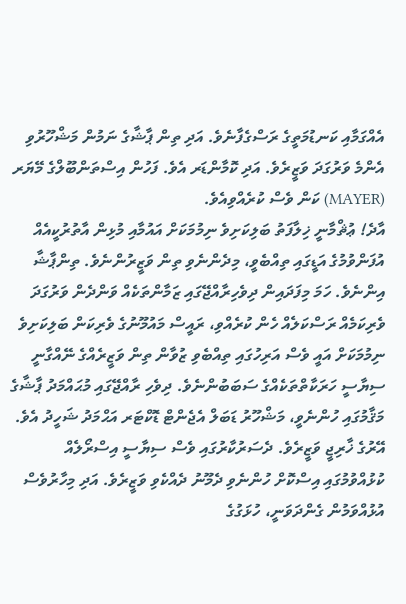އެއްގަމާއި ކަނޑުމަތީގެ ރަސްގެފާނެވެ. އަދި ތިން ޕާޝާގެ ނަމުން މަޝްހޫރުވި އެންމެ ވަރުގަދަ ވަޒީރެވެ. އަދި ކޮމާންޑަރ އެވެ. ފަހުން އިސްތަންބޫލްގެ މޭޔަރ (MAYER) ކަން ވެސް ކުރެއްވިއެވެ.
އާދެ! ޢުޘްމާނީ ޚިލާފަތު ބަލިކަށިވެ ނިމުމަކަށް އައުމާއި މުޅިން އާތުރުކީއެއް އުފަންވުމުގެ އަޑީގައި ތިއްބެވީ، މިދެންނެވި ތިން ވަޒީރުންނެވެ. ތިންޕާޝާ އިންނެވެ. ހަމަ މިފަދައިން ދިވެހިރާއްޖޭގައި ޒަމާންތަކެއް ވަންދެން ވަރުގަދަ ވެރިކަމެއް ރަސްކަލެއް ހެން ކުރެއްވި، ރައީސް މައުމޫނުގެ ވެރިކަން ބަލިކަށިވެ ނިމުމަކަށް އައީ ވެސް އަރިހުގައި ތިއްބެވި ޒުވާން ތިން ވަޒީރެއްގެ ނޭއްގާނީ ސިޔާސީ ހަރަކާތްތަކެއްގެ ސަބަބުންނެވެ. ދިވެހި ރާއްޖޭގައި މުޙައްމަދު ޕާޝާގެ މަޤާމުގައި ހުންނެވީ، މަޝްހޫރު ޑަބަލް އެޖެންޓް ޑޮކްޓަރ އަޙްމަދު ޝަހީދު އެވެ. އޭރުގެ ޚާރިޖީ ވަޒީރެވެ. ދެސަރުކާރުގައި ވެސް ސިޔާސީ އިސްރޯލެއް ކުޅުއްވުމުގައި އިސްކޮށް ހުންނެވި ދެމޫނު ދެއްކެވި ވަޒީރެވެ. އަދި މިހާރުވެސް އުޅުއްވަމުން ގެންދަވަނީ، ހުޅަގުގެ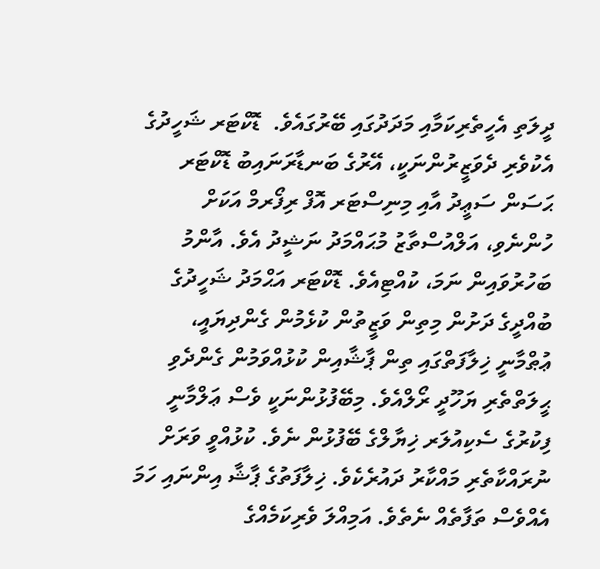ދީލަތި އެހީތެރިކަމާއި މަދަދުގައި ބޭރުގައެވެ.  ޑޮކްޓަރ ޝަހީދުގެ އެކުވެރި ދެވަޒީރުންނަކީ، އޭރުގެ ބަނޑާރަނައިބު ޑޮކްޓަރ ޙަސަން ސަޢީދު އާއި މިނިސްޓަރ އޮފް ރިފޯރމް އަކަށް ހުންނެވި، އަލްއުސްތާޒު މުޙައްމަދު ނަޝީދު އެވެ. އާންމު ބަހުރުވައިން ނަމަ، ކުއްޓިއެވެ. ޑޮކްޓަރ އަޙްމަދު ޝަހީދުގެ ބުއްދީގެ ދަށުން މިތިން ވަޒީތުން ކުޅެމުން ގެންދިޔައީ، ޢުޠްމާނީ ޚިލާފަތްގައި ތިން ޕާޝާއިން ކުޅުއްވަމުން ގެންދެވި ޙީލަތްތެރި ޔަހޫދީ ރޯލްއެވެ. މިބޭފުޅުންނަކީ ވެސް ޢަލްމާނީ ފިކުރުގެ ސެކިއުލަރ ޚިޔާލްގެ ބޭފުޅުން ނެވެ. ކުޅުއްވީ ވަރަށް ނުރައްކާތެރި މައްކާރު ދައުރެކެވެ. ޚިލާފަތުގެ ޕާޝާ އިންނައި ހަމަ އެއްވެސް ތަފާތެއް ނެތެވެ. އަމިއްލަ ވެރިކަމެއްގެ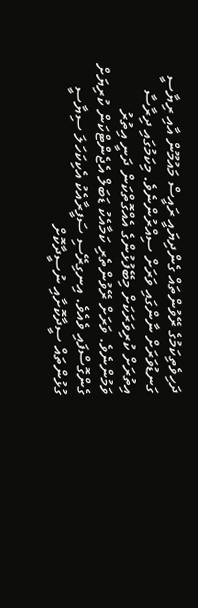ދަހިވެތިކަމުގެ ރޭވުންތައް ގެންދިޔައީ ރައީސް މައުމޫން އާއި ރިޔާސީ ގަނޑުވަރަށް ނާންގައި ވަރަށް ސިއްރުންނެވެ. މިކަމުގައި ދިރާސާ އިތުރަށް ކުރިވަރަކަށް މިބޭފުޅުންގެ އެއްގޮތްކަން ދަނީ އިތުރު ވަމުންނެވެ. ވަރަށް ރޭވުންތެރި ކަމާއެކު ޑަބަލް އެޖެންޓްކަން ކުރިޔަށް ގެންގޮސްފައި ވެއެވެ. އިނގިރޭސި ސަފީރާއެކު އެކިކަހަލަ ސިޔާސީ ގުޅުންތައް ސީދާކޮށާއި ނުސީދާކޮށް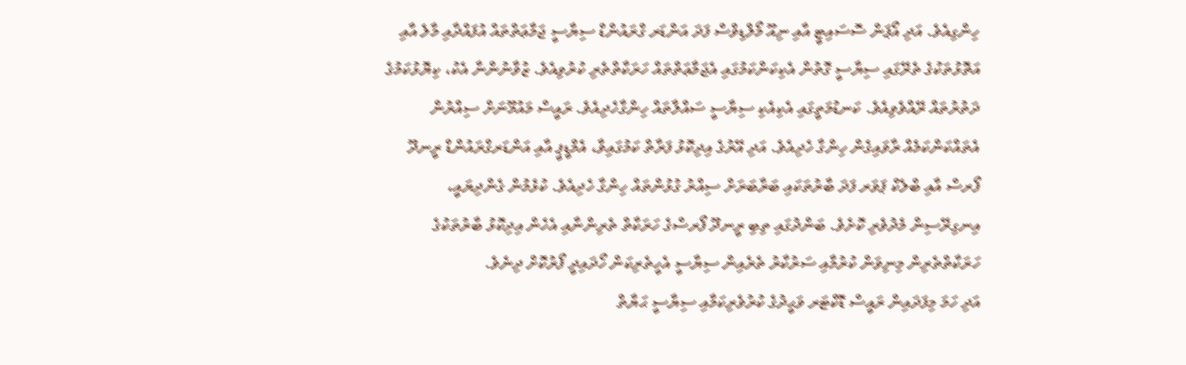ހިންގިއެވެ. އަދި އޯޕަން ސޮސައިޓީ އާއި ނިއޫ މޯލްޑިވްސް ފަދަ އަންޑަރ ގްރައުންޑް ސިޔާސީ ޖަމާޢަތްތައް އުފައްދާއި މާލެ އާއި އަތޮޅުތަކުގެ ތެރޭގައި ސިޔާސީ ގޮތުން އެކިކަންކަމުގައި އެޖަމާޢަތްތައް ހަރަކާތްތެރި ކުރުވިއެވެ. ޒުވާނުންނާ އެކު، ކިޔޮޅުކަމުގެ ދަތުރުތައް ރޭއްވެވިއެވެ. ކަނޑުމަތީގައި އެކިއެކި ސިޔާސީ ސައްލާތައް ހިންގާހެދިއެވެ. ރައީސް މައުމޫނަށް ސިއްރުން އެތައްކަންކަމެއް ރާވައިގެން ހިންގާ ހެދިއެވެ. އަދި އޭރުގެ އިދިކޮޅު ފަރާތް ކަމުގައިވާ، އެމްޑީޕީ އާއި އަންޑަރގްރައުންޑް ރީނދޫ ފޯރސް އާއި ބްލެކް ޕަވަރ ފަދަ ބާރުތަކައި ބަރާބަރަށް ސިއްރު ގުޅުންތައް ހިންގާ ހެދިއެވެ. ކުޅެމުން ގެންދިޔައީ، އިނގިރޭސިން މެދުވެރި ކޮށެވެ. ބަންދުގައި ތިބި ރީނދޫ ފޯރސްގެ ހަރަކާތް ތެރިންނާއި އެހެން އިދިކޮޅު ބާރުތަކުގެ ހަރަކާތްތެރިން މިނިވަން ކުރުމާއި ސަރުކާރު ތެރެއިން ސިޔާސީ އެހީތެރިކަން ހޯދައިދީ ފޯރުކޮށް ދިނެވެ.
އަދި ހަމަ މިފަދައިން ރައީސް ޑޮކްޓަރ ވަޙީދުގެ ކުރުވެރިކަމާއި ސިޔާސީ ޙަޔާތް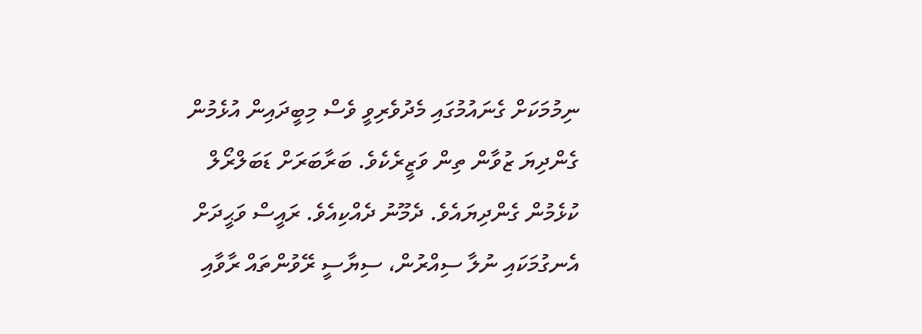ނިމުމަކަށް ގެނައުމުގައި މެދުވެރިވީ ވެސް މިބީދައިން އުޅެމުން ގެންދިޔަ ޒުވާން ތިން ވަޒީރެކެވެ. ބަރާބަރަށް ޑަބަލްރޯލް ކުޅެމުން ގެންދިޔައެވެ. ދެމޫނު ދެއްކިއެވެ. ރައީސް ވަޙީދަށް އެނގުމަކައި ނުލާ ސިއްރުން، ސިޔާސީ ރޭވުންތައް ރާވާއި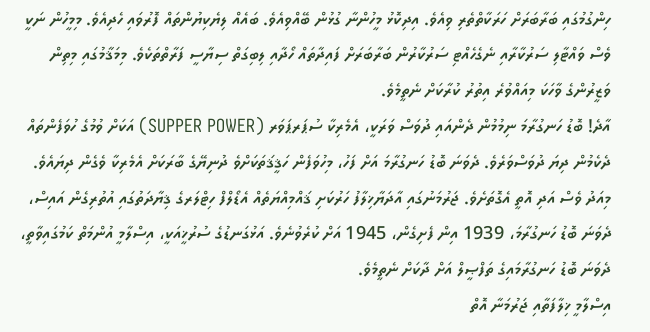ހިންގުމުގައި ބަރާބަރަށް ހަރަކާތްތެރި ވިއެވެ. އިދިކޮޅު މީހުންނާ ގުޅުން ބޭއްވިއެވެ. ބައެއް ލިޔެކިޔުންތައް ފޮރުވައި ހެދިއެވެ. މިމީހުން ނަކީ ވެސް ވައްޓާލި ސަރުކާރާއި ނެގެހެއްޓި ސަރުކާރުން ބަރާބަރަށް ފައިދާތައް ހޯދާއި ލިބިގަތް ސިޔާސީ ފަރާތްތަކެވެ. މިމަޤާމުގައި މިތިން ވަޒީރުންގެ ވާހަކަ މިއައްވުރެ އިތުރު ކުރާކަށް ނެތީމެވެ.
އާދެ! ބޮޑު ހަނގުރާމަ ނިމުމުން ދެންއައި ދުވަސް ވަރަކީ، އެމެރިކާ ސުޕަރޕަވަރ (SUPPER POWER) އަކަށް ވުމުގެ ހުވަފެންތައް ދެކެމުން ދިޔަ ދުވަސްވަރެވެ. ދެވަނަ ބޮޑު ހަނގުރާމަ އަށް ފަހު، މިހުވަފެން ހަޤީޤަތަކަށްވެ ދުނިޔޭގެ ބާރަކަށް އެމެރިކާ ވެގެން ދިޔައެވެ. މިއަދު ވެސް އަދި އޮތީ އެގޮތަށެވެ. ޖަރުމަނުގައި އާދަޔާޚިލާފު ހަރުކަށި ޤައްމިއްޔަތެއް އެޑޯލްފް ހިޓްލަރގެ ޤިޔާދަތުގައި އުތުރިގެން އައިސް، ދެވަނަ ބޮޑު ހަނގުރާމަ، 1939 އިން ފެށިގެން، 1945 އަށް ކުރެވުނެވެ. އަޅުގަނޑުގެ ސުރުޚީއަކީ، އިސްލާމީ އުންމަތް ކަމުގައިވާތީ، ދެވަނަ ބޮޑު ހަނގުރާމައިގެ ތަފްޞީލް އަށް ދާކަށް ނެތީމެވެ.
އިސްލާމީ ޚިލާފަތާއި ޖަރުމަނާ އޮތް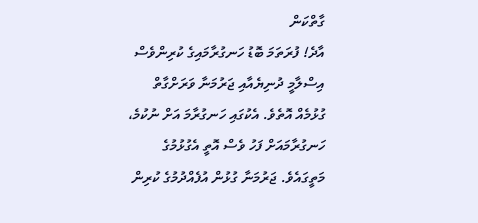ގާތްކަން
އާދެ! ފުރަތަމަ ބޮޑު ހަނގުރާމައިގެ ކުރިންވެސް އިސްލާމީ ދުނިޔެއާއި ޖަރުމަނާ ވަރަށްގާތް ގުޅުމެއް އޮތެވެ. އެކުގައި ހަނގުރާމަ އަށް ނުކުމެ، ހަނގުރާމައަށް ފަހު ވެސް އޮތީ އެގުޅުމުގެ މަތީގައެވެ. ޖަރުމަނާ ގުޅުން އުފެއްދުމުގެ ކުރިން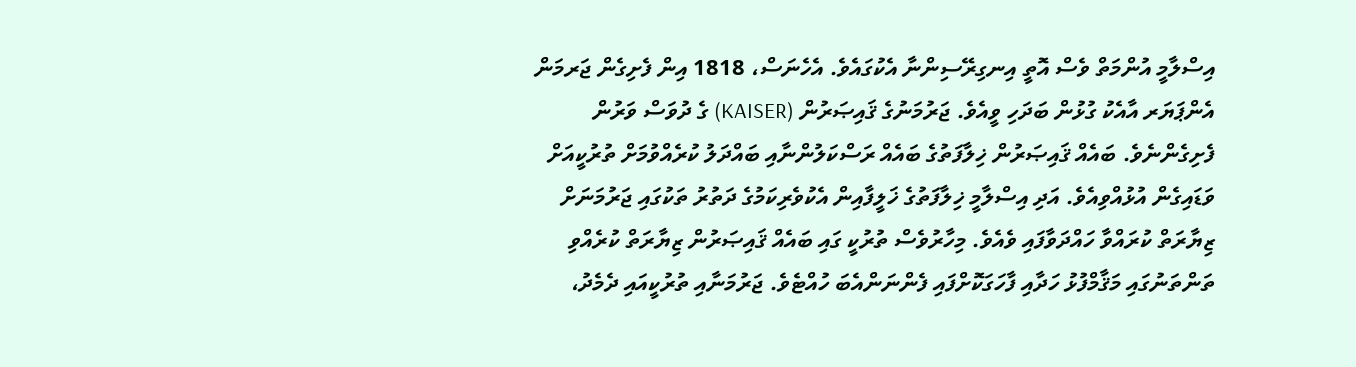އިސްލާމީ އުންމަތް ވެސް އޮތީ އިނގިރޭސިންނާ އެކުގައެވެ. އެހެނަސް، 1818 އިން ފެށިގެން ޖަރމަން އެންޕަޔަރ އާއެކު ގުޅުން ބަދަހި ވީއެވެ. ޖަރުމަނުގެ ޤައިޞަރުން (KAISER) ގެ ދުވަސް ވަރުން ފެށިގެންނެވެ. ބައެއް ޤައިޞަރުން ޚިލާފަތުގެ ބައެއް ރަސްކަލުންނާއި ބައްދަލު ކުރެއްވުމަށް ތުރުކީއަށް ވަޑައިގެން އުޅުއްވިއެވެ. އަދި އިސްލާމީ ޚިލާފަތުގެ ޚަލީފާއިން އެކުވެރިކަމުގެ ދަތުރު ތަކުގައި ޖަރުމަނަށް ޒިޔާރަތް ކުރައްވާ ހައްދަވާފައި ވެއެވެ. މިހާރުވެސް ތުރުކީ ގައި ބައެއް ޤައިޞަރުން ޒިޔާރަތް ކުރެއްވި ތަންތަނުގައި މަޤާމްފުޅު ހަދާއި ފާހަގަކޮށްފައި ފެންނަންއެބަ ހުއްޓެވެ. ޖަރުމަނާއި ތުރުކީއައި ދެމެދު،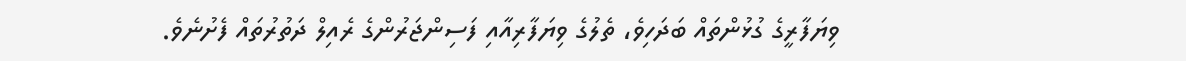ވިޔަފާރީގެ ގުޅުންތައް ބަދަހިވެ، ތެލުގެ ވިޔަފާރިއާއި ފަސިންޖަރުންގެ ރެއިލް ދަތުރުތައް ފެށުނެވެ.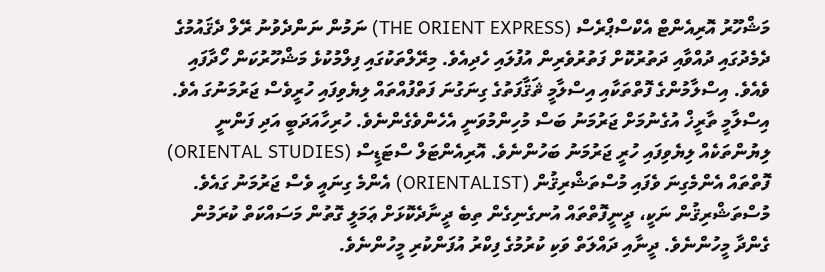މަޝްހޫރު އޮރިއެންޓް އެކްސްޕްރެސް (THE ORIENT EXPRESS) ނަމުން ނަންދެވުނު ރޭލް ދެޤައުމުގެ ދެމެދުގައި ދުއްވާއި ދަތުރުކޮށް ފަތުރުވެރިން އުފުލައި ހެދިއެވެ. މިރޭލްތަކުގައި ފިލްމުކުޅެ މަޝްހޫރުކަން ހޯދާފައި ވެއެވެ. އިސްލާމުންގެ ފޮތްތަކާއި އިސްލާމީ ޘަޤާފަތުގެ ގިނަގުނަ ފަތްފުއްތައް ލިޔެވިފައި ހުރީވެސް ޖަރުމަނުގަ އެވެ. އިސްލާމީ ތާރީޚް އުގެނުމަށް ޖަރުމަނު ބަސް މުހިންމުވަނީ އެހެންވެގެންނެވެ. ހުރިހާއަދަބީ އަދި ފަންނީ ލިޔުންތަކެއް ލިޔެވިފައި ހުރީ ޖަރުމަނު ބަހުންނެވެ. އޮރިއެންޓަލް ސްޓަޑީސް (ORIENTAL STUDIES) ފޮތްތައް އެންމެގިނަ ވެފައި މުސްތަޝްރިޤުން (ORIENTALIST) އެންމެ ގިނައީ ވެސް ޖަރުމަނު ގައެވެ. މުސްތަޝްރިޤުން ނަކީ، ދީނީފޮތްތައް އުނގެނިގެން ތިބެ ދީނާދެކޮޅަށް ޢަމަލީ ގޮތުން މަސައްކަތް ކުރަމުން ގެންދާ މީހުންނެވެ. ދީނާއި ދައްލަތް ވަކި ކުރުމުގެ ފިކްރު އުފަންކުރި މީހުންނެވެ.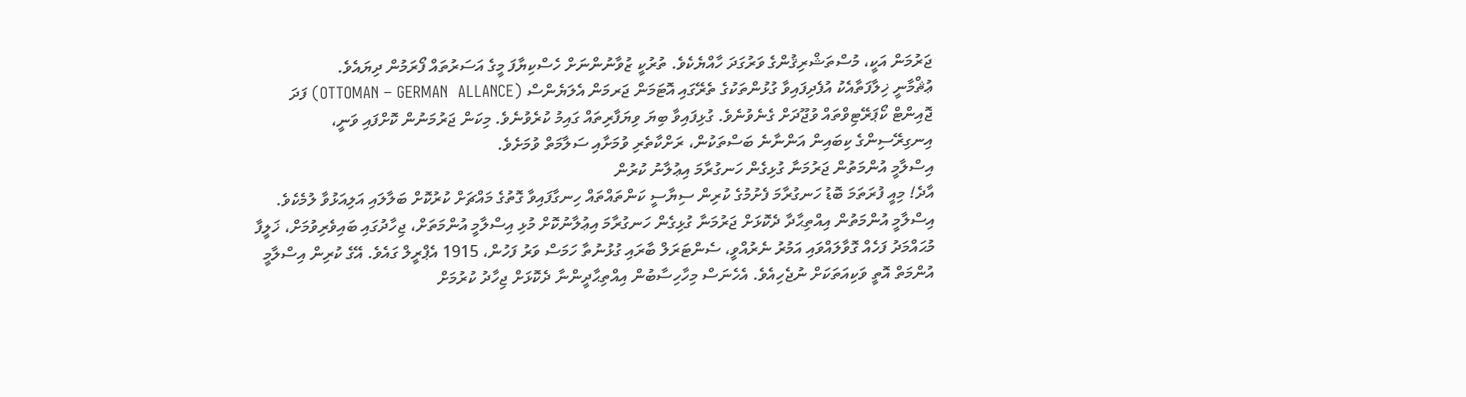ޖަރުމަން އަކީ، މުސްތަޝްރިޤުންގެ ވަރުގަދަ ހާއްޔެކެވެ. ތުރުކީ ޒުވާނުންނަށް ހެސްކިޔާފަ މީގެ އަސަރުތައް ފޯރަމުން ދިޔައެވެ.
ޢުޘްމާނީ ޚިލާފަތާއެކު އުފެދިފައިވާ ގުޅުންތަކުގެ ތެރޭގައި އޮޓަމަން ޖަރމަން އެލަޔެންސް (OTTOMAN – GERMAN  ALLANCE) ފަދަ ޖޮއިންޓް ކޯޕަރޭޓިވްތައް ވުޖޫދަށް ގެނެވުނެވެ. ގުޅިފައިވާ ބިޔަ ވިޔަފާރިތައް ގައިމު ކުރެވުނެވެ. މިކަން ޖަރުމަނުން ކޮށްފައި ވަނީ، އިނގިރޭސިންގެ ކިބައިން އަންނާނެ ބަސްތަކުން، ރަށްކާތެރި ވުމަށާއި ސަލާމަތް ވުމަށެވެ.
އިސްލާމީ އުންމަތުން ޖަރުމަނާ ގުޅިގެން ހަނގުރާމަ އިޢުލާނު ކުރުން
އާދެ! މިއީ ފުރަތަމަ ބޮޑު ހަނގުރާމަ ފެށުމުގެ ކުރިން ސިޔާސީ ކަންތައްތައް ހިނގާފައިވާ ގޮތުގެ މައްޗަށް ކުރުކޮށް ބަލާލައި އަލިއަޅުވާ ލުމެކެވެ. އިސްލާމީ އުންމަތުން އިއްތިޙާދާ ދެކޮޅަށް ޖަރުމަނާ ގުޅިގެން ހަނގުރާމަ އިޢުލާނުކޮށް މުޅި އިސްލާމީ އުންމަތަށް، ޖިހާދުގައި ބައިވެރިވުމަށް، ޚަލީފާ މުޙައްމަދު ފަހެއް ގޮވާލައްވައި އަމުރު ނެރުއްވީ، ސެންޓަރަލް ބާރައި ގުޅުނުތާ ހަމަސް ވަރު ފަހުން، 1915 އެޕްރީލް ގައެވެ. އޭގެ ކުރިން އިސްލާމީ އުންމަތް އޮތީ ވަކިއަތަކަށް ނުޖެހިއެވެ. އެހެނަސް މިހާހިސާބުން އިއްތިޙާދީންނާ ދެކޮޅަށް ޖިހާދު ކުރުމަށް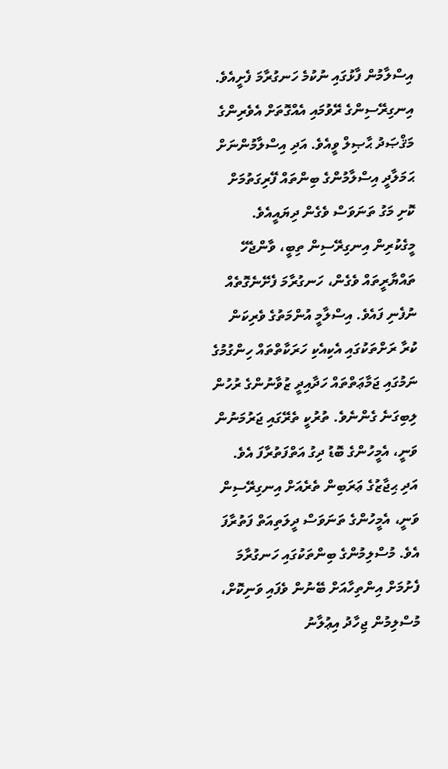އިސްލާމުން ފާޅުގައި ނުކުމެ ހަނގުރާމަ ފެށީއެވެ. އިނގިރޭސިންގެ ރޭވުމައި އެއްގޮތަށް އެވެރިންގެ މަޤްޞަދު ޙާޞިލް ވީއެވެ. އަދި އިސްލާމުންނަށް ޙަމަލާދީ އިސްލާމުންގެ ބިންތައް ފޭރިގަތުމަށް ކޮށި މަގު ތަނަވަސް ވެގެން ދިޔައީއެވެ. މީގެކުރިން އިނގިރޭސިން ތިބީ، ވާންޖެހޭ ތައްޔާރީތައް ވެގެން، ހަނގުރާމަ ފެށޭނެގޮތެއް ނުފެނި ފައެވެ. އިސްލާމީ އުންމަތުގެ ވެރިކަން ކުރާ ރަށްތަކުގައި އެކިއެކި ހަރަކާތްތައް ހިންގުމުގެ ނަމުގައި ޖަމާޢަތްތައް ހަދާއިދީ ޒުވާނުންގެ ރުހުން ލިބިގަނެ ގެންނެވެ. ތުރުކީ ތެރޭގައި ޖަރުމަނުން ވަނީ، އެމީހުންގެ ބޮޑު ދިގު އަތްފަތުރާފަ އެވެ. އަދި ޙިޖާޒުގެ ޢަރަބިން ތެރެއަށް އިނގިރޭސިން ވަނީ، އެމީހުންގެ ތަނަވަސް ދީލަތިއަތް ފަތުރާފަ އެވެ. މުސްލިމުންގެ ބިންތަކުގައި ހަނގުރާމަ ފެށުމަށް އިންތިހާއަށް ބޭނުން ވެފައި ވަނިކޮށް، މުސްލިމުން ޖިހާދު އިޢުލާނު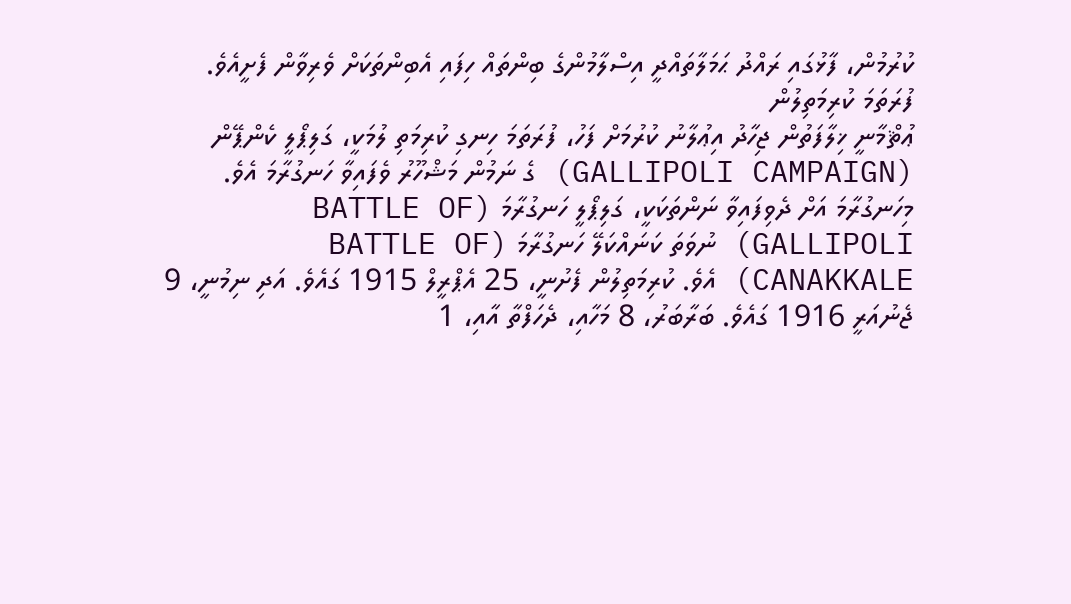ކުރުމުން، ފާޅުގައި ރައްދު ޙަމަލާތައްދީ އިސްލާމުންގެ ބިންތައް ހިފައި އެބިންތަކަށް ވެރިވާން ފެށީއެވެ.
ފުރަތަމަ ކުރިމަތިލުން
ޢުޘްމާނީ ޚިލާފަތުން ޖިހާދު އިޢުލާނު ކުރުމަށް ފަހު، ފުރަތަމަ ހިނގި ކުރިމަތި ލުމަކީ، ގަލިޕޯލީ ކެންޕޭން (GALLIPOLI CAMPAIGN) ގެ ނަމުން މަޝްހޫރު ވެފައިވާ ހަނގުރާމަ އެވެ. މިހަނގުރާމަ އަށް ދެވިފައިވާ ނަންތަކަކީ، ގަލިޕޯލީ ހަނގުރާމަ (BATTLE OF GALLIPOLI) ނުވަތަ ކަނައްކަލޭ ހަނގުރާމަ (BATTLE OF CANAKKALE) އެވެ. ކުރިމަތިލުން ފެށުނީ، 25 އެޕްރީލް 1915 ގައެވެ. އަދި ނިމުނީ، 9 ޖެނުއަރީ 1916 ގައެވެ. ބަރާބަރު، 8 މަހާއި، ދެހަފްތާ އާއި، 1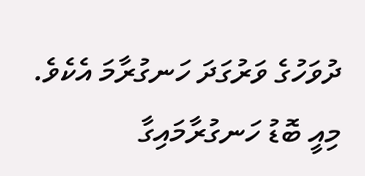ދުވަހުގެ ވަރުގަދަ ހަނގުރާމަ އެކެވެ. މިއީ ބޮޑު ހަނގުރާމައިގާ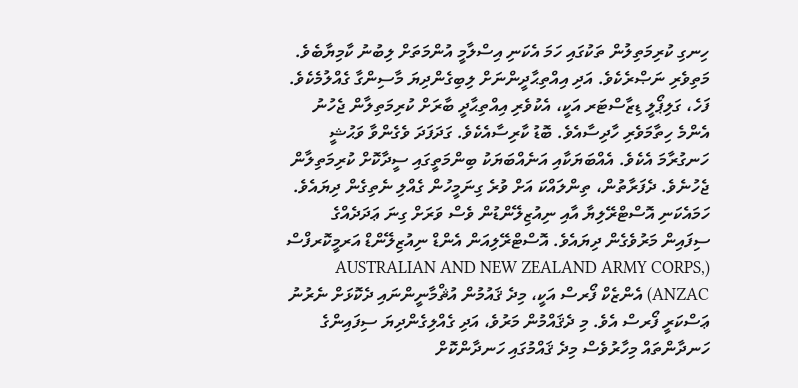ހިނގި ކުރިމަތިލުން ތަކުގައި ހަމަ އެކަނި އިސްލާމީ އުންމަތަށް ލިބުނު ކާމިޔާބެވެ. މަތިވެރި ނަޞްރެކެވެ. އަދި އިއްތިޙާދީންނަށް ލިބިގެންދިޔަ މާސިންގާ ގެއްލުމެކެވެ. ފަހެ، ގަލިޕޯލީ ޑިޒާސްޓަރ އަކީ، އެކުވެރި އިއްތިޙާދީ ބާރަށް ކުރިމަތިލާން ޖެހުނު އެންމެ ހިތާމަވެރި ހާދިސާއެވެ. ބޮޑު ކާރިސާއެކެވެ. ގަދަފަދަ ވެގެންވާ ވަޙުޝީ ހަނގުރާމަ އެކެވެ. އެއްބަޔަކާއި އަނެއްބަޔަކު ބިންމަތީގައި ސީދާކޮށް ކުރިމަތިލާން ޖެހުނެވެ. ދެފަރާތުން، ތިންލައްކަ އަށް ވުރެ ގިނަމީހުން ގެއްލި ނެތިގެން ދިޔައެވެ. ހަމައެކަނި އޮސްޓްރޭލިޔާ އާއި ނިއުޒިލޭންޑުން ވެސް ވަރަށް ގިނަ ޢަދަދެއްގެ ސިފައިން މަރުވެގެން ދިޔައެވެ. އޮސްޓްރޭލިއަން އެންޑް ނިއުޒިލޭންޑް އަރމީކޮރފްސް (AUSTRALIAN AND NEW ZEALAND ARMY CORPS, ANZAC) އެންޒެކް ފޯރސް އަކީ، މިދެ ޤައުމުން އުޘްމާނީންނައި ދެކޮޅަށް ނެރުނު ޢަސްކަރީ ފޯރސް އެވެ. މި ދެޤައްމުން މަރުވެ، އަދި ގެއްލިގެންދިޔަ ސިފައިންގެ ހަނދާންތައް މިހާރުވެސް މިދެ ޤައްމުގައި ހަނދާންކޮށް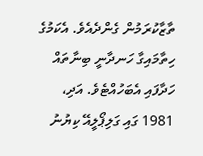ތާޒާކުރަމުން ގެންދެއެވެ. އެކަމުގެ ހިތާމައިގާ ހަނދާނީ ބިނާތައް ހަދާފައި އެބަހުއްޓެވެ. އަދި، 1981 ގައި ގަލިޕޯލީއޭ ކިޔުނު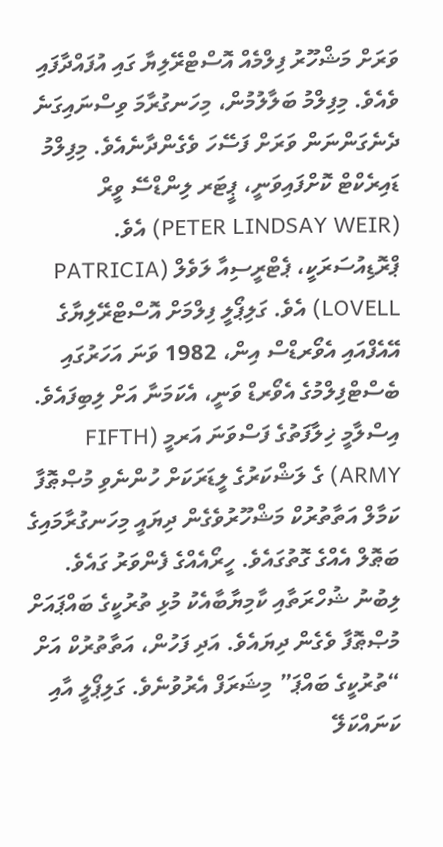ވަރަށް މަޝްހޫރު ފިލްމެއް އޮސްޓްރޭލިޔާ ގައި އުފައްދާފައި ވެއެވެ. މިފިލްމު ބަލާލުމުން، މިހަނގުރާމަ ވިސްނައިގަނެ ދެނެގަންނަން ވަރަށް ފަސޭހަ ވެގެންދާނެއެވެ. މިފިލްމު ޑައިރެކްޓް ކޮށްފައިވަނީ، ޕީޓަރ ލިންޑްސޭ ވީރް (PETER LINDSAY WEIR) އެވެ. ޕްރޮޑިއުސަރަކީ، ޕެޓްރީސިއާ ލަވެލް (PATRICIA LOVELL) އެވެ. ގަލިޕޯލީ ފިލްމަށް އޮސްޓްރޭލިޔާގެ އޭއެފްއައި އެވޯރޑްސް އިން، 1982 ވަނަ އަހަރުގައި ބެސްޓްފިލްމުގެ އެވޯރޑް ވަނީ، އެކަމަނާ އަށް ލިބިފައެވެ.
އިސްލާމީ ޚިލާފަތުގެ ފަސްވަނަ އަރމީ (FIFTH ARMY) ގެ ލަޝްކަރުގެ ލީޑަރަކަށް ހުންނެވި މުޞްޠޮފާ ކަމާލް އަތާތުރުކް މަޝްހޫރުވެގެން ދިޔައީ މިހަނގުރާމައިގެ ބަޠޮލް އެއްގެ ގޮތުގައެވެ. ހީރޯއެއްގެ ފެންވަރު ގައެވެ. ލިބުނު ޝުހްރަތާއި ކާމިޔާބާއެކު މުޅި ތުރުކީގެ ބައްޕައަށް މުޞްޠޮފާ ވެގެން ދިޔައެވެ. އަދި ފަހުން، އަތާތުރުކް އަށް “ތުރުކީގެ ބައްޕަ” މިޝަރަފް އެރުވުނެވެ. ގަލިޕޯލީ އާއި ކަނައްކަލޭ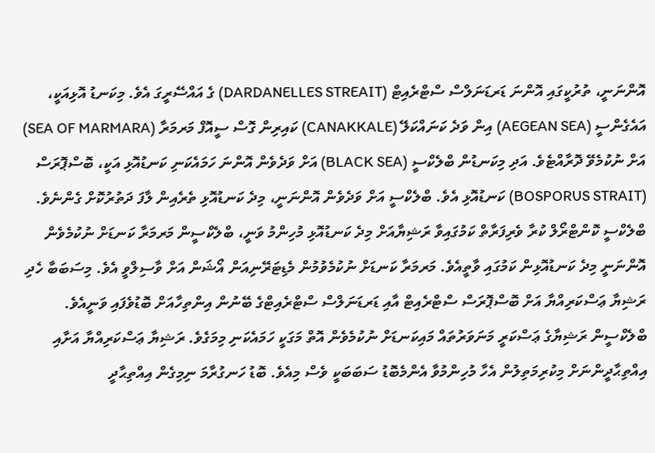އޮންނަނީ، ތުރުކީގައި އޮންނަ ޑަރޑަނަލްސް ސްޓްރެއިޓް (DARDANELLES STREAIT) ގެ އައްސޭރީގަ އެވެ. މިކަނޑު އޮޅިއަކީ، އައެގެންސީ (AEGEAN SEA) އިން ވަދެ ކަނައްކަލޭ (CANAKKALE) ކައިރިން ގޮސް ސީއޮފް މަރމަރާ (SEA OF MARMARA) އަށް ނުކުމެވޭ ދޮރާއްޓެވެ. އަދި މިކަނޑުން ބްލެކްސީ (BLACK SEA) އަށް ވަދެވެން އޮންނަ ހަމައެކަނި ކަނޑުއޮޅި އަކީ، ބޮސްޕޮރަސް (BOSPORUS STRAIT) ކަނޑުއޮޅި އެވެ. ބްލެކްސީ އަށް ވަދެވެން އޮންނަނީ، މިދެ ކަނޑުއޮޅި ތެރެއިން ލާފަ ދަތުރުކޮށް ގެންނެވެ. ބްލެކްސީ ކޮންޓްރޯލް ކުރާ ވެރިފަރާތް ކަމުގައިވާ ރަޝިޔާއަށް މިދެ ކަނޑުއޮޅި މުހިންމު ވަނީ، ބްލެކްސީން މަރމަރާ ކަނޑަށް ނުކުމެވެން އޮންނަނީ މިދެ ކަނޑުއޮޅިން ކަމުގައި ވާތީއެވެ. މަރމަރާ ކަނޑަށް ނުކުމެވުމުން މެޑިޓަރޭނިއަން އޯޝަން އަށް ވާސިލްވީ އެވެ. މިސަބަބާ ހެދި ރަޝިޔާ ޢަސްކަރިއްޔާ އަށް ބޮސްޕޮރަސް ސްޓްރެއިޓް އާއި ޑަރޑަނަލްސް ސްޓްރެއިޓްގެ ބޭނުން އިންތިހާއަށް ބޮޑުވެފައި ވަނީއެވެ. ބްލެކްސީން ރަޝިޔާގެ ޢަސްކަރީ މަނަވަރުތައް މައިކަނޑަށް ނުކުމެވެން އޮތް މަގަކީ ހަމައެކަނި މިމަގެވެ. ރަޝިޔާ ޢަސްކަރިއްޔާ އަށާއި އިއްތިޙާދީންނަށް މިކުރިމަތިލުން އެހާ މުހިންމުވާ އެންމެބޮޑު ސަބަބަކީ ވެސް މިއެވެ. ބޮޑު ހަނގުރާމަ ނިމިގެން އިއްތިޙާދީ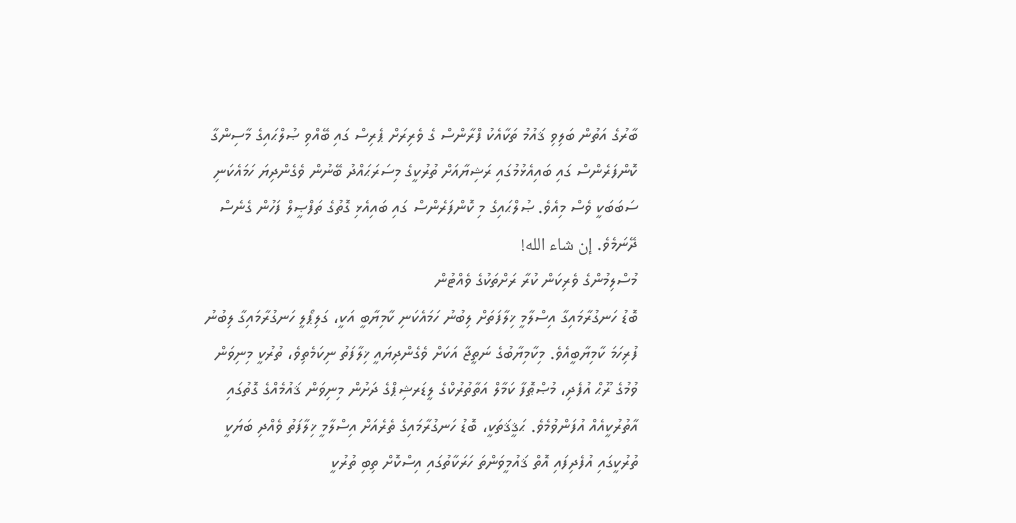ބާރުގެ އަތުން ބަލިވި ޤައުމު ތަކާއެކު ފްރާންސް ގެ ވެރިރަށް ޕެރިސް ގައި ބޭއްވި ޞުލްޙައިގެ މާސިންގާ ކޮންފަރެންސް ގައި ބައިއެޅުމުގައި ރަޝިޔާއަށް ތުރުކީގެ މިސަރަޙައްދު ބޭނުން ވެގެންދިޔަ ހަމައެކަނި ސަބަބަކީ ވެސް މިއެވެ. ޞުލްޙައިގެ މި ކޮންފަރެންސް ގައި ބައިއެޅި ގޮތުގެ ތަފްޞީލް ފަހުން ގެނެސް ދޭނަމެވެ. إن شاء الله!
މުސްލިމުންގެ ވެރިކަން ކުރާ ރަށްތަކުގެ ވެއްޓުން
ބޮޑު ހަނގުރާމައިގާ އިސްލާމީ ޚިލާފަތަށް ލިބުނު ހަމައެކަނި ކާމިޔާބީ އަކީ، ގަލިޕޯލީ ހަނގުރާމައިގާ ލިބުނު ފުރިހަމަ ކާމިޔާބީއެވެ. މިކާމިޔާބުގެ ނަތީޖާ އަކަށް ވެގެންދިޔައީ ޚިލާފަތު ނިކަމެތިވެ، ތުރުކީ މިނިވަން ވުމުގެ ރޫޙް އުފެދި، މުޞްޠޮފާ ކަމާލް އަތާތުރުކްގެ ލީޑަރޝިޕްގެ ދަށުން މިނިވަން ޤައުމެއްގެ ގޮތުގައި އާތުރުކީއެއް އުފަންވުމެވެ. ޙަޤީޤަތަކީ، ބޮޑު ހަނގުރާމައިގެ ތެރެއަށް އިސްލާމީ ޚިލާފަތު ވެއްދި ބަޔަކީ ތުރުކީގައި އުފެދިފައި އޮތް ޤައުމީވަންތަ ހަރަކާތުގައި އިސްކޮށް ތިބި ތުރުކީ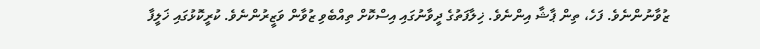ޒުވާނުންނެވެ. ފަހެ، ތިން ޕާޝާ އިންނެވެ. ޚިލާފަތުގެ ދީވާނުގައި އިސްކޮށް ތިއްބެވި ޒުވާން ވަޒީރުންނެވެ. ކުރީކޮޅުގައި ޚަލީފާ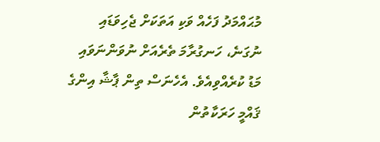މުޙައްމަދު ފަހެއް ވަކި އަތަކަށް ޖެހިވަޑައި ނުގަނެ، ހަނގުރާމަ ތެރެއަށް ނުވަންނަވައި މަޑު ކުރެއްވިއެވެ. އެހެނަސް ތިން ޕާޝާ އިންގެ ޤައްމީ ހަރަކާތުން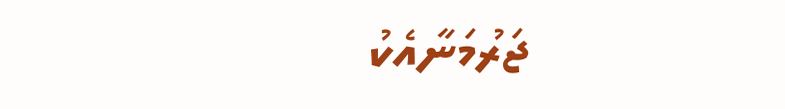ޖަރުމަނާއެކު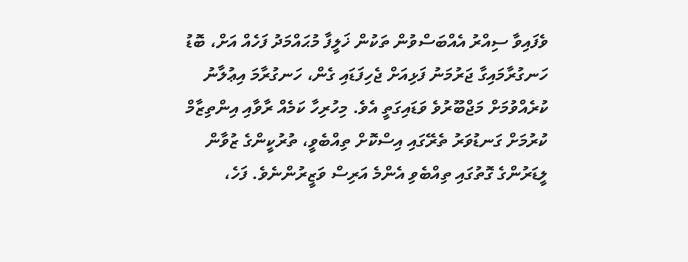ވެފައިވާ ސިއްރު އެއްބަސްވުން ތަކުން ޚަލީފާ މުޙައްމަދު ފަހެއް އަށް، ބޮޑު ހަނގުރާމައިގާ ޖަރުމަނު ފަޅިއަށް ޖެހިފަޑައި ގެން، ހަނގުރާމަ އިޢުލާނު ކުރެއްވުމަށް މަޖްބޫރުވެ ވަޑައިގަތީ އެވެ. މިހުރިހާ ކަމެއް ރާވާއި އިންތިޒާމް ކުރުމަށް ގަނޑުވަރު ތެރޭގައި އިސްކޮށް ތިއްބެވީ، ތުރުކީންގެ ޒުވާން ލީޑަރުންގެ ގޮތުގައި ތިއްބެވި އެންމެ އަރިސް ވަޒީރުންނެވެ. ފަހެ،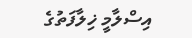އިސްލާމީ ޚިލާފަތުގެ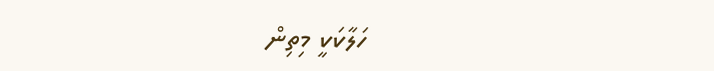ހަލާކަކީ މިތިން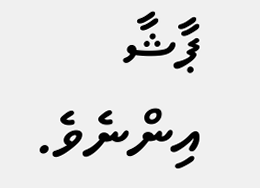ޕާޝާ އިންނެވެ.